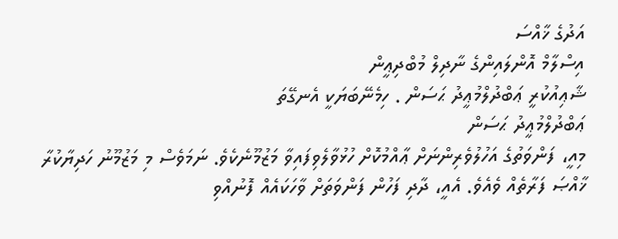އަދުގެ ޚާއްސަ
އިސްލާމް އޮންލައިންގެ ނާދިލް މުބްދިޢީން
ޝާޢިއުކުރީ ޢަބްދުލްމުޢީދު ޙަސަން . ހިމެނޭބަޔަކީ އެނގޭތަ
ޢަބްދުލްމުޢީދު ޙަސަން
މިއީ، ފަންވަތުގެ އަހުލުވެރިންނަށް ޢާއްމުކޮށް ހުޅުވާލެވިފައިވާ މަޒުމޫނެކެވެ. ނަމަވެސް މި މަޒުމޫނު ހަދިޔާކުރާ ޚާއްޞަ ފަރާތެއް ވެއެވެ. އެއީ، ދާދި ފަހުން ފަންވަތަށް ވާހަކައެއް ފޮނުއްވި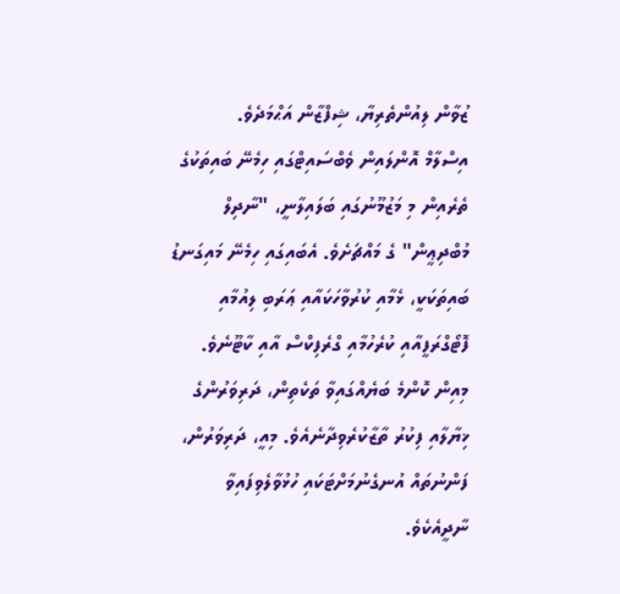ޒުވާން ލިއުންތެރިޔާ، ޝިފްޒާން އަޙްމަދެވެ.
އިސްލާމް އޮންލައިން ވެބްސައިޓްގައި ހިމެނޭ ބައިތަކުގެ ތެރެއިން މި މަޒުމޫނުގައި ބަލައިލާނީ، "ނާދިލް މުބްދިޢީން" ގެ މައްޗަށެވެ. އެބައިގައި ހިމެނޭ މައިގަނޑު ބައިތަކަކީ، ޅެމާއި ކުރުވާހަކައާއި ޢަރަބި ލިއުމާއި ފޮޓޯގްރަފީއާއި ކުރެހުމާއި ގްރެފިކްސް އާއި ކާޓޫނެވެ. މިއިން ކޮންމެ ބަޔެއްގައިވާ ތަކެތިން، ދަރިވަރުންގެ ޚިޔާލާއި ފިކުރު ތާޒާކުރެވިދާނެއެވެ. މިއީ، ދަރިވަރުން، ފަންނުތައް އުނގެނުމަށްޓަކައި ހުޅުވާލެވިފައިވާ ނާދީއެކެވެ.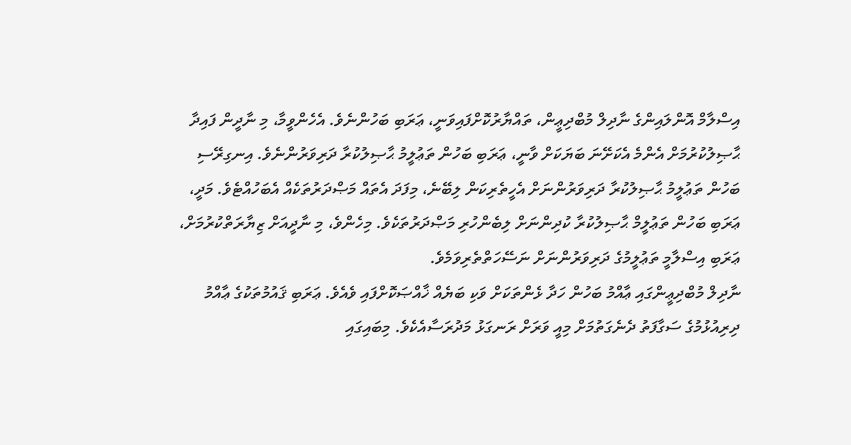އިސްލާމް އޮންލައިންގެ ނާދިލް މުބްދިޢީން، ތައްޔާރުކޮށްފައިވަނީ، ޢަރަބި ބަހުންނެވެ. އެހެންވީމާ، މި ނާދީން ފައިދާ ޙާޞިލުކުރުމަށް އެންމެ އެކަށޭނަ ބަޔަކަށް ވާނީ، ޢަރަބި ބަހުން ތަޢުލީމު ޙާޞިލުކުރާ ދަރިވަރުންނެވެ. އިނގިރޭސި ބަހުން ތަޢުލީމު ޙާޞިލުކުރާ ދަރިވަރުންނަށް އެހީތެރިކަން ލިބޭނެ، މިފަދަ އެތައް މަޞްދަރުތަކެއް އެބަހުއްޓެވެ. މަދީ، ޢަރަބި ބަހުން ތަޢުލީމް ޙާޞިލުކުރާ ކުދިންނަށް ލިބެންހުރި މަޞްދަރުތަކެވެ. މިހެންވެ، މި ނާދީއަށް ޒިޔާރަތްކުރުމަށް، ޢަރަބި އިސްލާމީ ތަޢުލީމުގެ ދަރިވަރުންނަށް ނަސޭހަތްތެރިވަމެވެ.
ނާދިލް މުބްދިޢީންގައި ޢާއްމު ބަހުން ހަދާ ޅެންތަކަށް ވަކި ބަޔެއް ޚާއްޞަކޮށްފައި ވެއެވެ. ޢަރަބި ޤައުމުތަކުގެ ޢާއްމު ދިރިއުޅުމުގެ ސަގާފަތު ދެނެގަތުމަށް މިއީ ވަރަށް ރަނގަޅު މަދުރަސާއެކެވެ. މިބައިގައި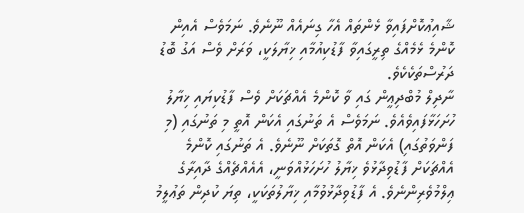ޝާއިޢުކޮށްފައިވާ ޅެންތައް އެހާ ގިނައެއް ނޫނެވެ. ނަމަވެސް އެއިން ކޮންމެ ޅެމެއްގެ ތިރީގައިވާ ފާޑުކިއުމާއި ޚިޔާލަކީ، ވަރަށް ވެސް އަގު ބޮޑު ދަރުސްތަކެކެވެ.
ނާދިލް މުބްދިޢީން ގައި ވާ ކޮންމެ އެއްޗަކަށް ވެސް ފާޑުކިޔައި ޚިޔާލު ހުށަހަޅާފައިވެއެވެ. ނަމަވެސް އެ ތަނުގައި އެކަން އޮތީ މި ތަނުގައި (މި ފަންވަތުގައި) އެކަން އޮތް ގޮތަކަށް ނޫނެވެ. އެ ތަނުގައި ކޮންމެ އެއްޗަކަށް ފާޑުވިދާޅުވެ ޚިޔާލު ހުށަހަޅުއްވަނީ، އެއެއްޗެއްގެ ދާއިރާގެ ޢިލްމުވެރިންނެވެ. އެ ފާޑުވިދާޅުވުމާއި ޚިޔާލުތަކަކީ، ތިޔަ ކުދިން ތަޢުލީމު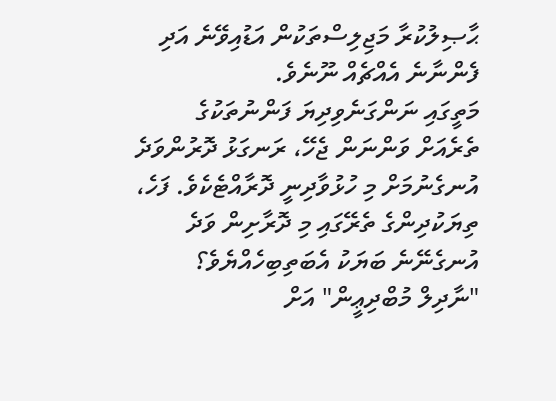ޙާޞިލުކުރާ މަޖިލިސްތަކުން އަޑުއިވޭނެ އަދި ފެންނާނެ އެއްޗެއް ނޫނެވެ.
މަތީގައި ނަންގަނެވިދިޔަ ފަންނުތަކުގެ ތެރެއަށް ވަންނަން ޖެހޭ، ރަނގަޅު ދޮރުންވަދެ އުނގެނުމަށް މި ހުޅުވާދިނީ ދޮރާއްޓެކެވެ. ފަހެ، ތިޔަކުދިންގެ ތެރޭގައި މި ދޮރާށިން ވަދެ އުނގެނޭނެ ބަޔަކު އެބަތިބިހެއްޔެވެ؟
"ނާދިލް މުބްދިޢީން" އަށް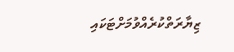ޒިޔާރަތްކުރެއްވުމަށްޓަކައި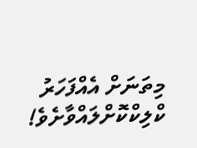މިތަނަށް އެއްފަހަރު ކްލިކްކޮށްލައްވާށެވެ!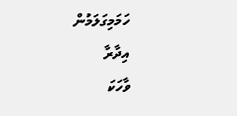ހަމަމިގަލަމުން
އިދާރާ
ވާހަކަ